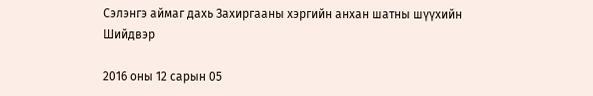Сэлэнгэ аймаг дахь Захиргааны хэргийн анхан шатны шүүхийн Шийдвэр

2016 оны 12 сарын 05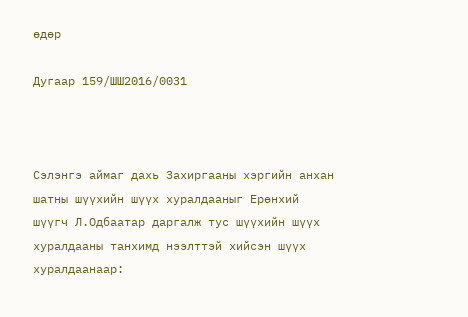өдөр

Дугаар 159/ШШ2016/0031



Сэлэнгэ аймаг дахь Захиргааны хэргийн анхан шатны шүүхийн шүүх хуралдааныг Ерөнхий шүүгч Л.Одбаатар даргалж тус шүүхийн шүүх хуралдааны танхимд нээлттэй хийсэн шүүх хуралдаанаар: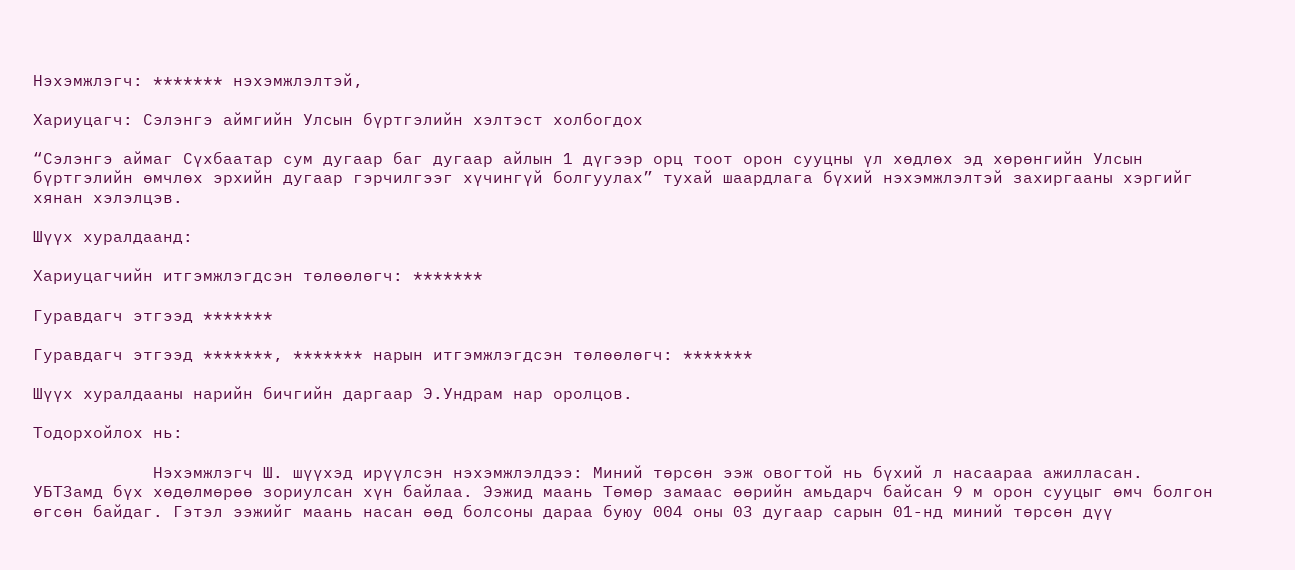Нэхэмжлэгч: ******* нэхэмжлэлтэй,

Хариуцагч: Сэлэнгэ аймгийн Улсын бүртгэлийн хэлтэст холбогдох

“Сэлэнгэ аймаг Сүхбаатар сум дугаар баг дугаар айлын 1 дүгээр орц тоот орон сууцны үл хөдлөх эд хөрөнгийн Улсын бүртгэлийн өмчлөх эрхийн дугаар гэрчилгээг хүчингүй болгуулах” тухай шаардлага бүхий нэхэмжлэлтэй захиргааны хэргийг хянан хэлэлцэв.

Шүүх хуралдаанд:

Хариуцагчийн итгэмжлэгдсэн төлөөлөгч: *******

Гуравдагч этгээд *******

Гуравдагч этгээд *******, ******* нарын итгэмжлэгдсэн төлөөлөгч: *******

Шүүх хуралдааны нарийн бичгийн даргаар Э.Ундрам нар оролцов.

Тодорхойлох нь:

            Нэхэмжлэгч Ш. шүүхэд ирүүлсэн нэхэмжлэлдээ: Миний төрсөн ээж овогтой нь бүхий л насаараа ажилласан. УБТЗамд бүх хөдөлмөрөө зориулсан хүн байлаа. Ээжид маань Төмөр замаас өөрийн амьдарч байсан 9 м орон сууцыг өмч болгон өгсөн байдаг. Гэтэл ээжийг маань насан өөд болсоны дараа буюу 004 оны 03 дугаар сарын 01-нд миний төрсөн дүү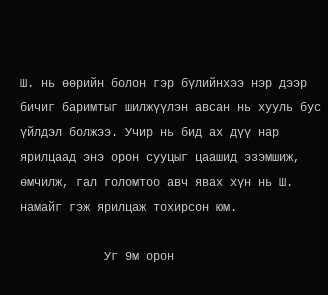Ш. нь өөрийн болон гэр бүлийнхээ нэр дээр бичиг баримтыг шилжүүлэн авсан нь хууль бус үйлдэл болжээ. Учир нь бид ах дүү нар ярилцаад энэ орон сууцыг цаашид эзэмшиж, өмчилж, гал голомтоо авч явах хүн нь Ш. намайг гэж ярилцаж тохирсон юм.

            Уг 9м орон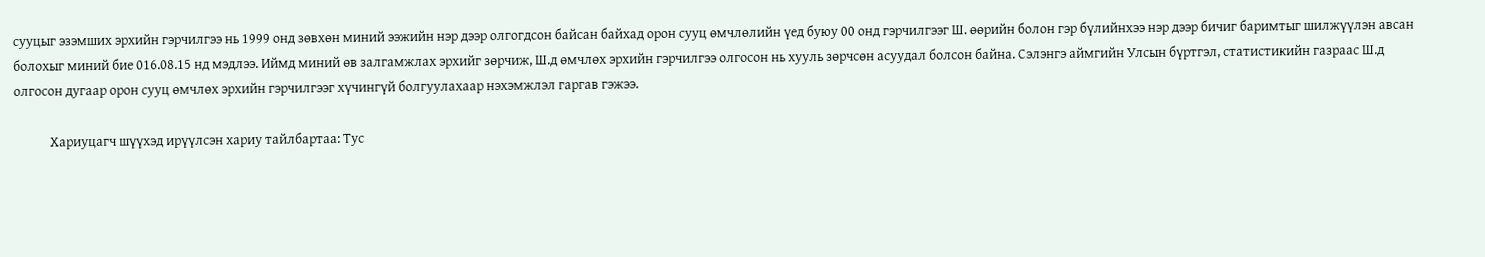сууцыг эзэмших эрхийн гэрчилгээ нь 1999 онд зөвхөн миний ээжийн нэр дээр олгогдсон байсан байхад орон сууц өмчлөлийн үед буюу 00 онд гэрчилгээг Ш. өөрийн болон гэр бүлийнхээ нэр дээр бичиг баримтыг шилжүүлэн авсан болохыг миний бие 016.08.15 нд мэдлээ. Иймд миний өв залгамжлах эрхийг зөрчиж, Ш.д өмчлөх эрхийн гэрчилгээ олгосон нь хууль зөрчсөн асуудал болсон байна. Сэлэнгэ аймгийн Улсын бүртгэл, статистикийн газраас Ш.д олгосон дугаар орон сууц өмчлөх эрхийн гэрчилгээг хүчингүй болгуулахаар нэхэмжлэл гаргав гэжээ.

            Хариуцагч шүүхэд ирүүлсэн хариу тайлбартаа: Тус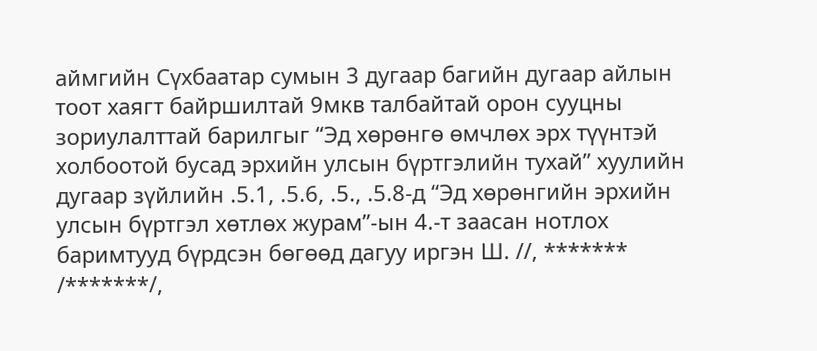аймгийн Сүхбаатар сумын 3 дугаар багийн дугаар айлын тоот хаягт байршилтай 9мкв талбайтай орон сууцны зориулалттай барилгыг “Эд хөрөнгө өмчлөх эрх түүнтэй холбоотой бусад эрхийн улсын бүртгэлийн тухай” хуулийн дугаар зүйлийн .5.1, .5.6, .5., .5.8-д “Эд хөрөнгийн эрхийн улсын бүртгэл хөтлөх журам”-ын 4.-т заасан нотлох баримтууд бүрдсэн бөгөөд дагуу иргэн Ш. //, ******* /*******/,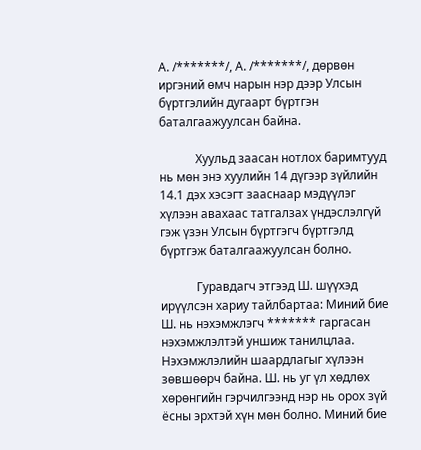А. /*******/, А. /*******/, дөрвөн иргэний өмч нарын нэр дээр Улсын бүртгэлийн дугаарт бүртгэн баталгаажуулсан байна.

            Хуульд заасан нотлох баримтууд нь мөн энэ хуулийн 14 дүгээр зүйлийн 14.1 дэх хэсэгт зааснаар мэдүүлэг хүлээн авахаас татгалзах үндэслэлгүй гэж үзэн Улсын бүртгэгч бүртгэлд бүртгэж баталгаажуулсан болно.

            Гуравдагч этгээд Ш. шүүхэд ирүүлсэн хариу тайлбартаа: Миний бие Ш. нь нэхэмжлэгч ******* гаргасан нэхэмжлэлтэй уншиж танилцлаа. Нэхэмжлэлийн шаардлагыг хүлээн зөвшөөрч байна. Ш. нь уг үл хөдлөх хөрөнгийн гэрчилгээнд нэр нь орох зүй ёсны эрхтэй хүн мөн болно. Миний бие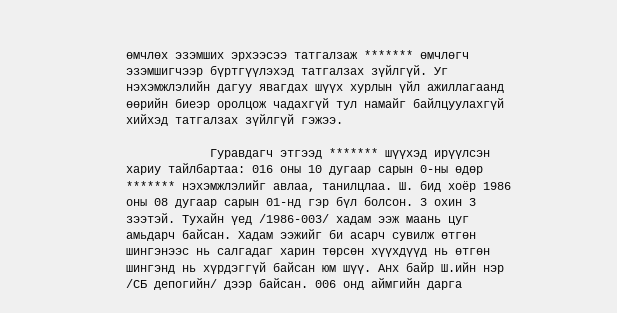өмчлөх эзэмших эрхээсээ татгалзаж ******* өмчлөгч эзэмшигчээр бүртгүүлэхэд татгалзах зүйлгүй. Уг нэхэмжлэлийн дагуу явагдах шүүх хурлын үйл ажиллагаанд өөрийн биеэр оролцож чадахгүй тул намайг байлцуулахгүй хийхэд татгалзах зүйлгүй гэжээ.

            Гуравдагч этгээд ******* шүүхэд ирүүлсэн хариу тайлбартаа: 016 оны 10 дугаар сарын 0-ны өдөр ******* нэхэмжлэлийг авлаа, танилцлаа. Ш. бид хоёр 1986 оны 08 дугаар сарын 01-нд гэр бүл болсон. 3 охин 3 зээтэй. Тухайн үед /1986-003/ хадам ээж маань цуг амьдарч байсан. Хадам ээжийг би асарч сувилж өтгөн шингэнээс нь салгадаг харин төрсөн хүүхдүүд нь өтгөн шингэнд нь хүрдэггүй байсан юм шүү. Анх байр Ш.ийн нэр  /СБ депогийн/ дээр байсан. 006 онд аймгийн дарга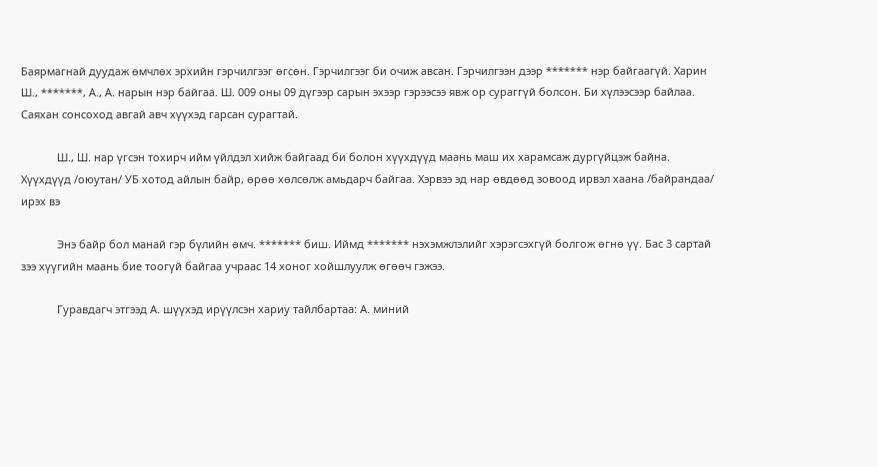Баярмагнай дуудаж өмчлөх эрхийн гэрчилгээг өгсөн. Гэрчилгээг би очиж авсан. Гэрчилгээн дээр ******* нэр байгаагүй. Харин Ш., *******, А., А. нарын нэр байгаа. Ш. 009 оны 09 дүгээр сарын эхээр гэрээсээ явж ор сураггүй болсон. Би хүлээсээр байлаа. Саяхан сонсоход авгай авч хүүхэд гарсан сурагтай.

            Ш., Ш. нар үгсэн тохирч ийм үйлдэл хийж байгаад би болон хүүхдүүд маань маш их харамсаж дургүйцэж байна. Хүүхдүүд /оюутан/ УБ хотод айлын байр, өрөө хөлсөлж амьдарч байгаа. Хэрвээ эд нар өвдөөд зовоод ирвэл хаана /байрандаа/ ирэх вэ

            Энэ байр бол манай гэр бүлийн өмч. ******* биш. Иймд ******* нэхэмжлэлийг хэрэгсэхгүй болгож өгнө үү. Бас 3 сартай зээ хүүгийн маань бие тоогүй байгаа учраас 14 хоног хойшлуулж өгөөч гэжээ.

            Гуравдагч этгээд А. шүүхэд ирүүлсэн хариу тайлбартаа: А. миний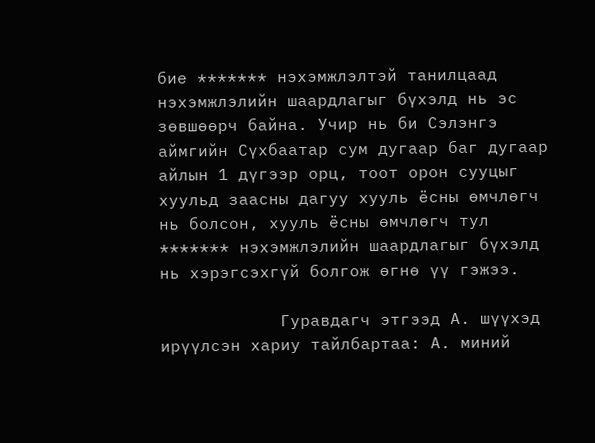бие ******* нэхэмжлэлтэй танилцаад нэхэмжлэлийн шаардлагыг бүхэлд нь эс зөвшөөрч байна. Учир нь би Сэлэнгэ аймгийн Сүхбаатар сум дугаар баг дугаар айлын 1 дүгээр орц, тоот орон сууцыг хуульд заасны дагуу хууль ёсны өмчлөгч нь болсон, хууль ёсны өмчлөгч тул ******* нэхэмжлэлийн шаардлагыг бүхэлд нь хэрэгсэхгүй болгож өгнө үү гэжээ.

            Гуравдагч этгээд А. шүүхэд ирүүлсэн хариу тайлбартаа: А. миний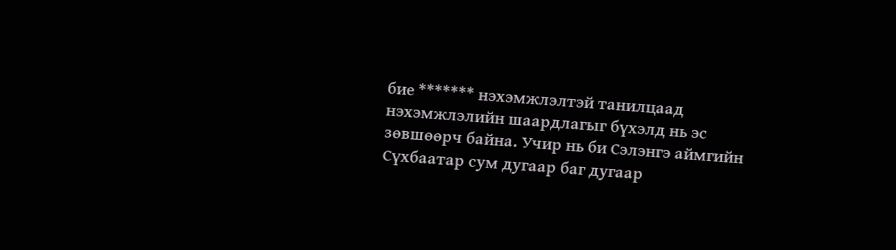бие ******* нэхэмжлэлтэй танилцаад нэхэмжлэлийн шаардлагыг бүхэлд нь эс зөвшөөрч байна. Учир нь би Сэлэнгэ аймгийн Сүхбаатар сум дугаар баг дугаар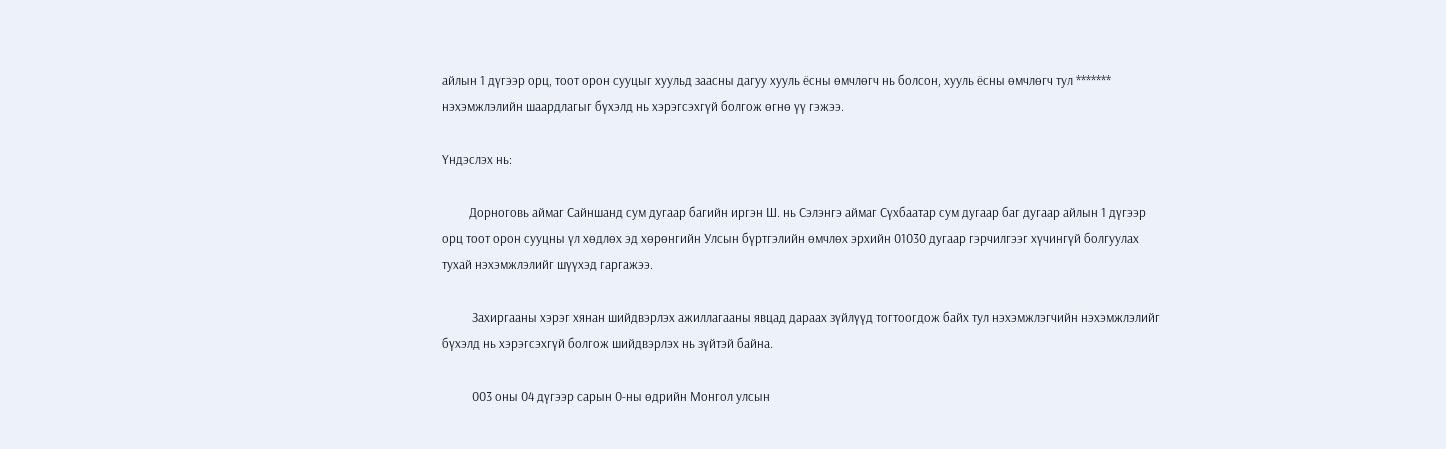айлын 1 дүгээр орц, тоот орон сууцыг хуульд заасны дагуу хууль ёсны өмчлөгч нь болсон, хууль ёсны өмчлөгч тул ******* нэхэмжлэлийн шаардлагыг бүхэлд нь хэрэгсэхгүй болгож өгнө үү гэжээ.

Үндэслэх нь:

         Дорноговь аймаг Сайншанд сум дугаар багийн иргэн Ш. нь Сэлэнгэ аймаг Сүхбаатар сум дугаар баг дугаар айлын 1 дүгээр орц тоот орон сууцны үл хөдлөх эд хөрөнгийн Улсын бүртгэлийн өмчлөх эрхийн 01030 дугаар гэрчилгээг хүчингүй болгуулах тухай нэхэмжлэлийг шүүхэд гаргажээ.

          Захиргааны хэрэг хянан шийдвэрлэх ажиллагааны явцад дараах зүйлүүд тогтоогдож байх тул нэхэмжлэгчийн нэхэмжлэлийг бүхэлд нь хэрэгсэхгүй болгож шийдвэрлэх нь зүйтэй байна.

          003 оны 04 дүгээр сарын 0-ны өдрийн Монгол улсын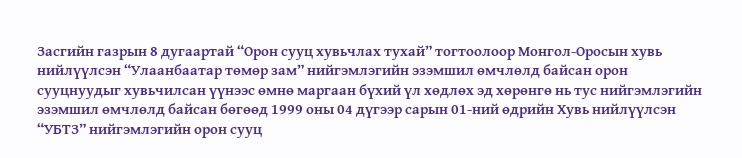Засгийн газрын 8 дугаартай “Орон сууц хувьчлах тухай” тогтоолоор Монгол-Оросын хувь нийлүүлсэн “Улаанбаатар төмөр зам” нийгэмлэгийн эзэмшил өмчлөлд байсан орон сууцнуудыг хувьчилсан үүнээс өмнө маргаан бүхий үл хөдлөх эд хөрөнгө нь тус нийгэмлэгийн эзэмшил өмчлөлд байсан бөгөөд 1999 оны 04 дүгээр сарын 01-ний өдрийн Хувь нийлүүлсэн “УБТЗ” нийгэмлэгийн орон сууц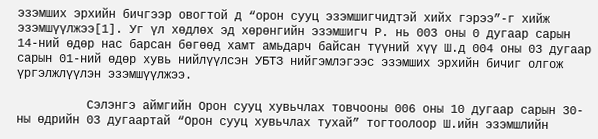эзэмших эрхийн бичгээр овогтой д “орон сууц эзэмшигчидтэй хийх гэрээ”-г хийж эзэмшүүлжээ[1]. Уг үл хөдлөх эд хөрөнгийн эзэмшигч Р. нь 003 оны 0 дугаар сарын 14-ний өдөр нас барсан бөгөөд хамт амьдарч байсан түүний хүү Ш.д 004 оны 03 дугаар сарын 01-ний өдөр хувь нийлүүлсэн УБТЗ нийгэмлэгээс эзэмших эрхийн бичиг олгож үргэлжлүүлэн эзэмшүүлжээ.

          Сэлэнгэ аймгийн Орон сууц хувьчлах товчооны 006 оны 10 дугаар сарын 30-ны өдрийн 03 дугаартай “Орон сууц хувьчлах тухай” тогтоолоор Ш.ийн эзэмшлийн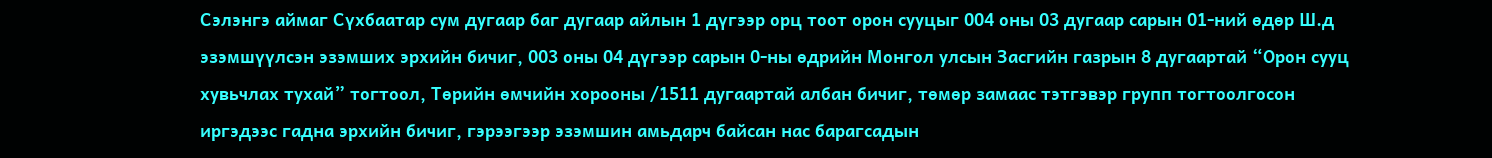Сэлэнгэ аймаг Сүхбаатар сум дугаар баг дугаар айлын 1 дүгээр орц тоот орон сууцыг 004 оны 03 дугаар сарын 01-ний өдөр Ш.д эзэмшүүлсэн эзэмших эрхийн бичиг, 003 оны 04 дүгээр сарын 0-ны өдрийн Монгол улсын Засгийн газрын 8 дугаартай “Орон сууц хувьчлах тухай” тогтоол, Төрийн өмчийн хорооны /1511 дугаартай албан бичиг, төмөр замаас тэтгэвэр групп тогтоолгосон иргэдээс гадна эрхийн бичиг, гэрээгээр эзэмшин амьдарч байсан нас барагсадын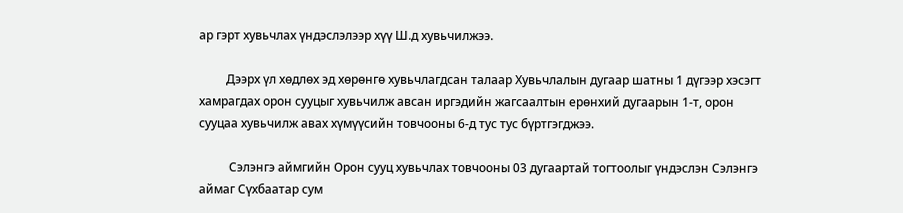ар гэрт хувьчлах үндэслэлээр хүү Ш.д хувьчилжээ.

         Дээрх үл хөдлөх эд хөрөнгө хувьчлагдсан талаар Хувьчлалын дугаар шатны 1 дүгээр хэсэгт хамрагдах орон сууцыг хувьчилж авсан иргэдийн жагсаалтын ерөнхий дугаарын 1-т, орон сууцаа хувьчилж авах хүмүүсийн товчооны 6-д тус тус бүртгэгджээ.

          Сэлэнгэ аймгийн Орон сууц хувьчлах товчооны 03 дугаартай тогтоолыг үндэслэн Сэлэнгэ аймаг Сүхбаатар сум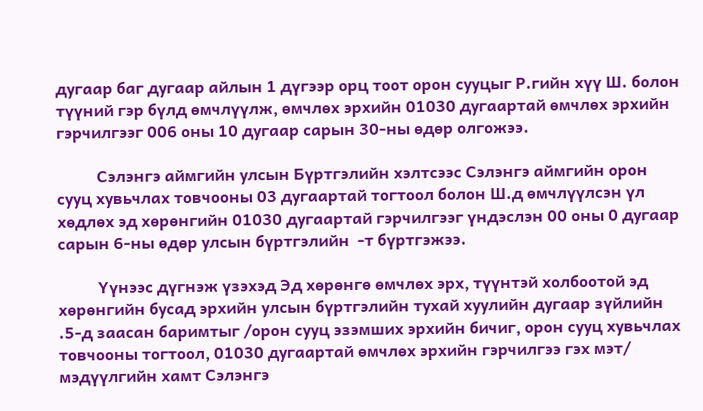дугаар баг дугаар айлын 1 дүгээр орц тоот орон сууцыг Р.гийн хүү Ш. болон түүний гэр бүлд өмчлүүлж, өмчлөх эрхийн 01030 дугаартай өмчлөх эрхийн гэрчилгээг 006 оны 10 дугаар сарын 30-ны өдөр олгожээ.

          Сэлэнгэ аймгийн улсын Бүртгэлийн хэлтсээс Сэлэнгэ аймгийн орон сууц хувьчлах товчооны 03 дугаартай тогтоол болон Ш.д өмчлүүлсэн үл хөдлөх эд хөрөнгийн 01030 дугаартай гэрчилгээг үндэслэн 00 оны 0 дугаар сарын 6-ны өдөр улсын бүртгэлийн  -т бүртгэжээ.

          Үүнээс дүгнэж үзэхэд Эд хөрөнгө өмчлөх эрх, түүнтэй холбоотой эд хөрөнгийн бусад эрхийн улсын бүртгэлийн тухай хуулийн дугаар зүйлийн .5-д заасан баримтыг /орон сууц эзэмших эрхийн бичиг, орон сууц хувьчлах товчооны тогтоол, 01030 дугаартай өмчлөх эрхийн гэрчилгээ гэх мэт/ мэдүүлгийн хамт Сэлэнгэ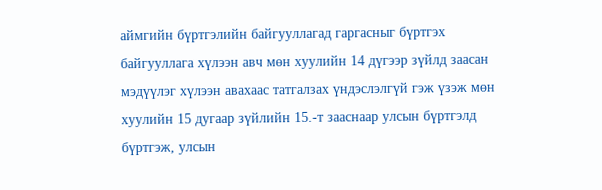аймгийн бүртгэлийн байгууллагад гаргасныг бүртгэх байгууллага хүлээн авч мөн хуулийн 14 дүгээр зүйлд заасан мэдүүлэг хүлээн авахаас татгалзах үндэслэлгүй гэж үзэж мөн хуулийн 15 дугаар зүйлийн 15.-т зааснаар улсын бүртгэлд бүртгэж, улсын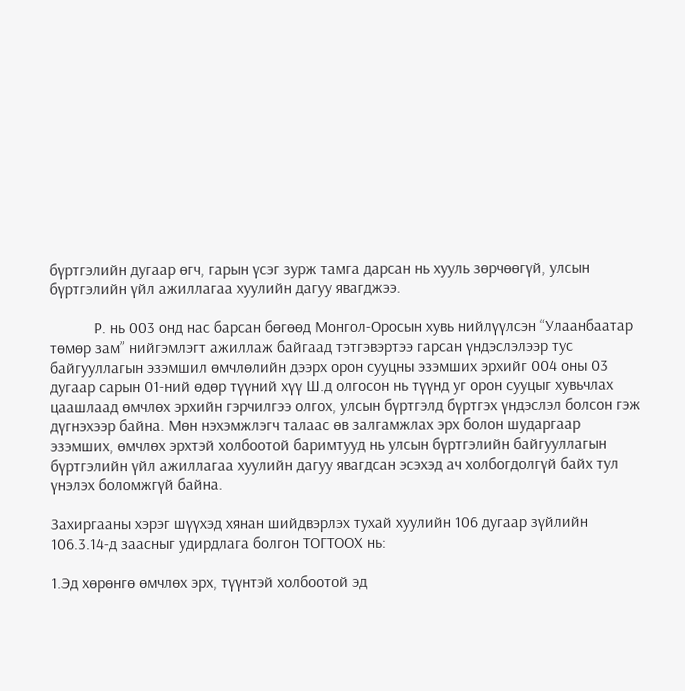бүртгэлийн дугаар өгч, гарын үсэг зурж тамга дарсан нь хууль зөрчөөгүй, улсын бүртгэлийн үйл ажиллагаа хуулийн дагуу явагджээ.

           Р. нь 003 онд нас барсан бөгөөд Монгол-Оросын хувь нийлүүлсэн “Улаанбаатар төмөр зам” нийгэмлэгт ажиллаж байгаад тэтгэвэртээ гарсан үндэслэлээр тус байгууллагын эзэмшил өмчлөлийн дээрх орон сууцны эзэмших эрхийг 004 оны 03 дугаар сарын 01-ний өдөр түүний хүү Ш.д олгосон нь түүнд уг орон сууцыг хувьчлах цаашлаад өмчлөх эрхийн гэрчилгээ олгох, улсын бүртгэлд бүртгэх үндэслэл болсон гэж дүгнэхээр байна. Мөн нэхэмжлэгч талаас өв залгамжлах эрх болон шударгаар эзэмших, өмчлөх эрхтэй холбоотой баримтууд нь улсын бүртгэлийн байгууллагын бүртгэлийн үйл ажиллагаа хуулийн дагуу явагдсан эсэхэд ач холбогдолгүй байх тул үнэлэх боломжгүй байна.

Захиргааны хэрэг шүүхэд хянан шийдвэрлэх тухай хуулийн 106 дугаар зүйлийн 106.3.14-д заасныг удирдлага болгон ТОГТООХ нь:

1.Эд хөрөнгө өмчлөх эрх, түүнтэй холбоотой эд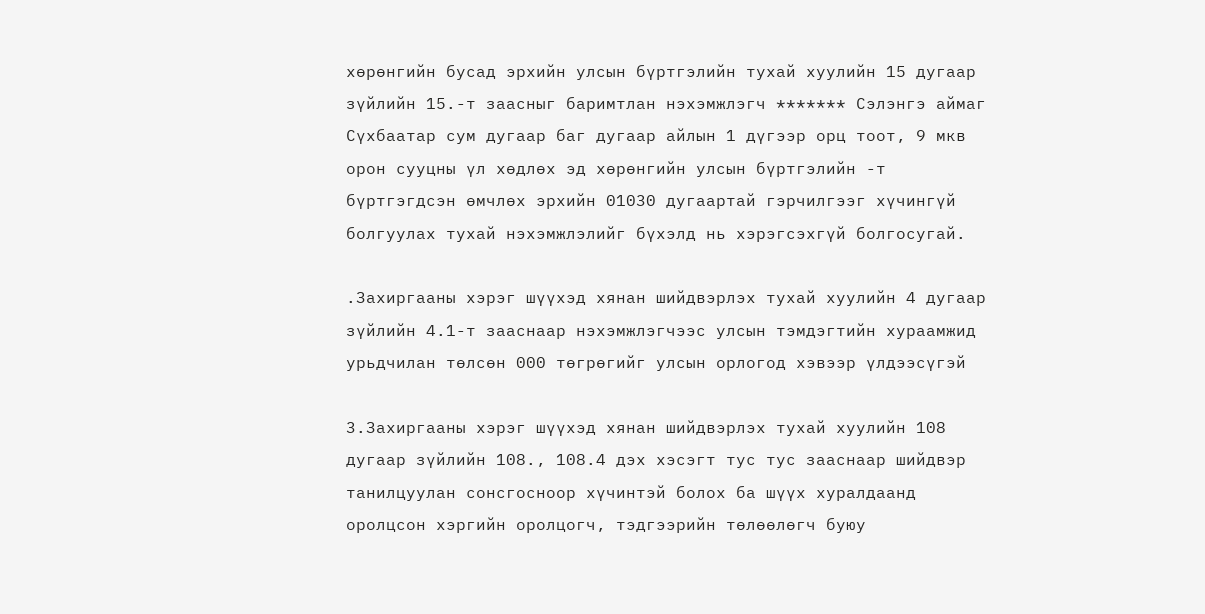хөрөнгийн бусад эрхийн улсын бүртгэлийн тухай хуулийн 15 дугаар зүйлийн 15.-т заасныг баримтлан нэхэмжлэгч ******* Сэлэнгэ аймаг Сүхбаатар сум дугаар баг дугаар айлын 1 дүгээр орц тоот, 9 мкв орон сууцны үл хөдлөх эд хөрөнгийн улсын бүртгэлийн -т бүртгэгдсэн өмчлөх эрхийн 01030 дугаартай гэрчилгээг хүчингүй болгуулах тухай нэхэмжлэлийг бүхэлд нь хэрэгсэхгүй болгосугай.

.Захиргааны хэрэг шүүхэд хянан шийдвэрлэх тухай хуулийн 4 дугаар зүйлийн 4.1-т зааснаар нэхэмжлэгчээс улсын тэмдэгтийн хураамжид урьдчилан төлсөн 000 төгрөгийг улсын орлогод хэвээр үлдээсүгэй

3.Захиргааны хэрэг шүүхэд хянан шийдвэрлэх тухай хуулийн 108 дугаар зүйлийн 108., 108.4 дэх хэсэгт тус тус зааснаар шийдвэр танилцуулан сонсгосноор хүчинтэй болох ба шүүх хуралдаанд оролцсон хэргийн оролцогч, тэдгээрийн төлөөлөгч буюу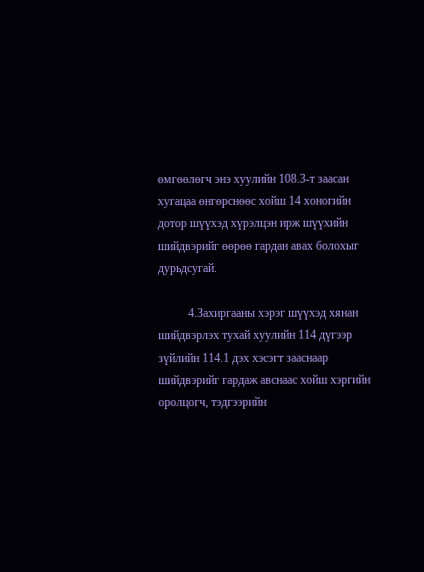өмгөөлөгч энэ хуулийн 108.3-т заасан хугацаа өнгөрснөөс хойш 14 хоногийн дотор шүүхэд хүрэлцэн ирж шүүхийн шийдвэрийг өөрөө гардан авах болохыг дурьдсугай.

          4.Захиргааны хэрэг шүүхэд хянан шийдвэрлэх тухай хуулийн 114 дүгээр зүйлийн 114.1 дэх хэсэгт зааснаар шийдвэрийг гардаж авснаас хойш хэргийн оролцогч, тэдгээрийн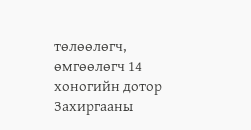төлөөлөгч, өмгөөлөгч 14 хоногийн дотор Захиргааны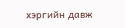хэргийн давж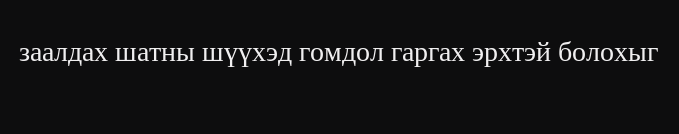заалдах шатны шүүхэд гомдол гаргах эрхтэй болохыг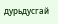дурьдусгай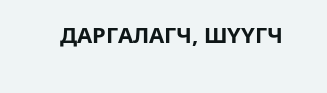ДАРГАЛАГЧ, ШҮҮГЧ